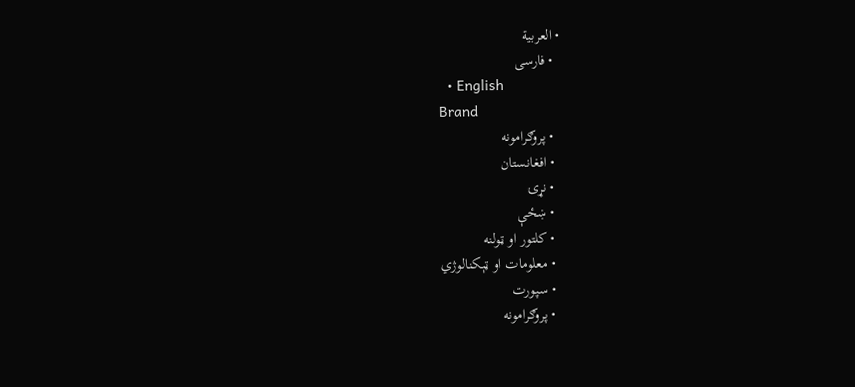• العربية
  • فارسی
  • English
Brand
  • پروګرامونه
  • افغانستان
  • نړۍ
  • ښځې
  • کلتور او ټولنه
  • معلومات او ټېکنالوژي
  • سپورت
  • پروګرامونه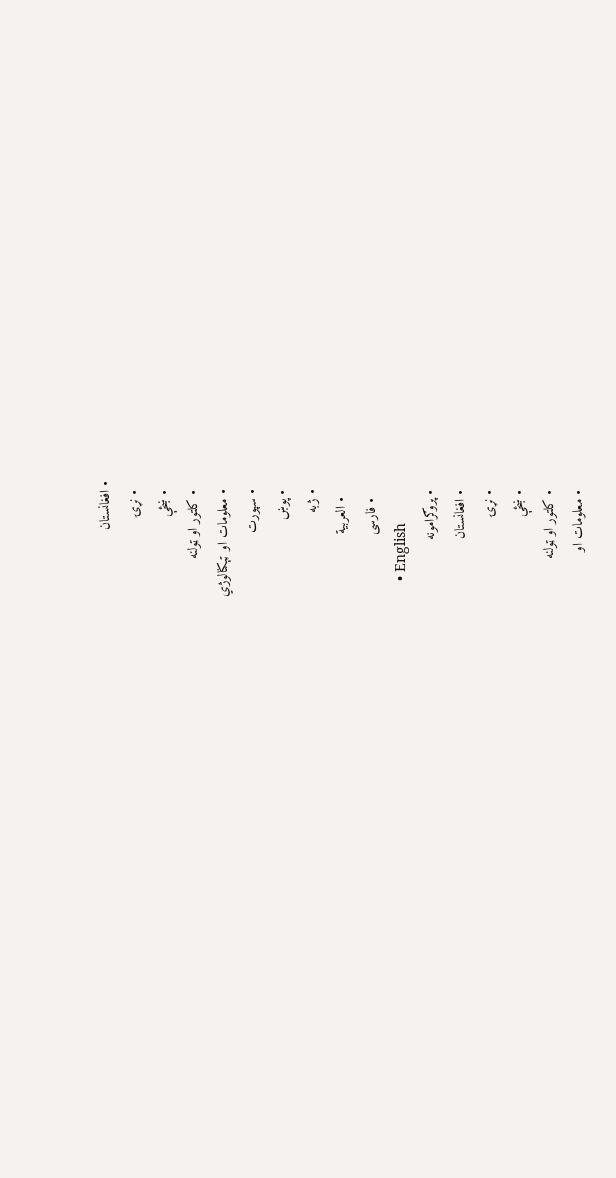• افغانستان
  • نړۍ
  • ښځې
  • کلتور او ټولنه
  • معلومات او ټېکنالوژي
  • سپورت
  • پوښ
  • ژبه
    • العربية
    • فارسی
    • English
  • پروګرامونه
  • افغانستان
  • نړۍ
  • ښځې
  • کلتور او ټولنه
  • معلومات او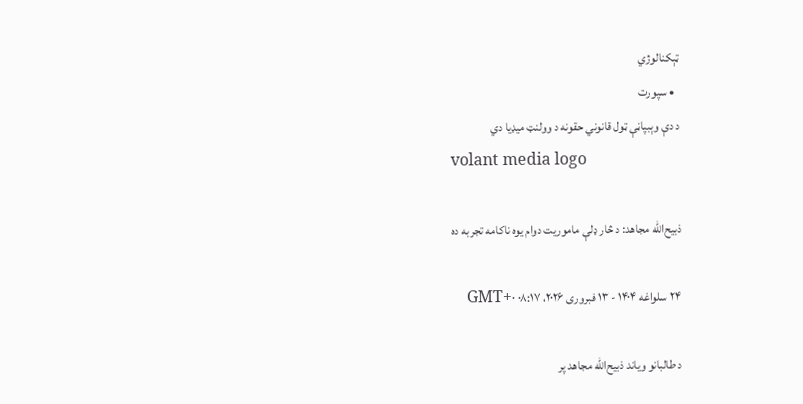ټېکنالوژي
  • سپورت
د دې وېبپاڼې ټول قانوني حقونه د وولنټ میډیا دي
volant media logo

ذبیح‌الله مجاهد: د څار ډلې ماموریت دوام یوه ناکامه تجربه ده

۲۴ سلواغه ۱۴۰۴ - ۱۳ فبروری ۲۰۲۶، ۰۸:۱۷ GMT+۰

د طالبانو ویاند ذبیح‌الله مجاهد پر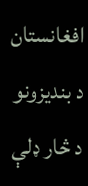افغانستان د بندیزونو د څار ډلې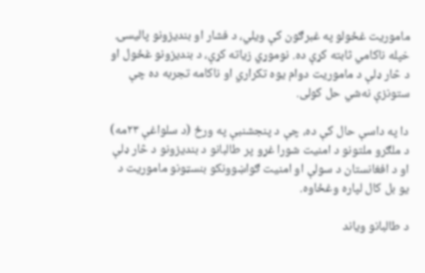ماموریت غځولو په غبرګون کې ویلي، د فشار او بندیزونو پالیسۍ خپله ناکامي ثابته کړې ده. نوموړي زیاته کړې، د بندیزونو غځول او د څار ډلې د ماموریت دوام یوه تکراري او ناکامه تجربه ده چې ستونزې نه‌شي حل کولی.

دا په داسې حال کې ده، چې د پنجشنبې په ورځ (د سلواغې ۲۳مه) د ملګرو ملتونو د امنیت شورا غړو پر طالبانو د بندیزونو د څار ډلې او د افغانستان د سولې او امنیت ګواښوونکو بنسټونو ماموریت د یو بل کال لپاره وغځاوه.

د طالبانو ویاند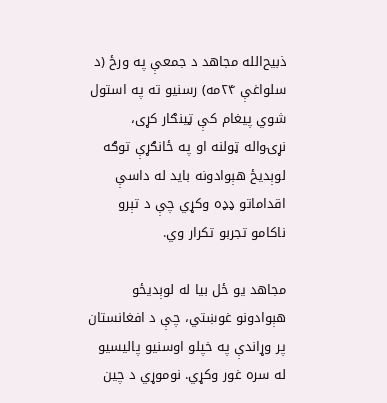ذبیح‌الله مجاهد د جمعې په ورځ (د سلواغې ۲۴مه) رسنیو ته په استول شوي پیغام کې ټینګار کړی، نړۍواله ټولنه او په ځانګړې توګه لوېدیځ هېوادونه باید له داسې اقداماتو ډډه وکړي چې د تېرو ناکامو تجربو تکرار وي.

مجاهد یو ځل بیا له لوېدیځو هېوادونو غوښتي، چې د افغانستان پر وړاندې په خپلو اوسنیو پالیسیو له سره غور وکړي. نوموړي د چین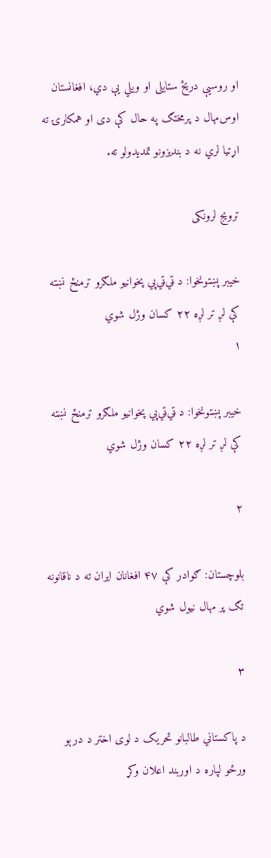او روسیې دریځ ستایلی او ویلي یې دي، افغانستان اوس‌مهال د پرمختګ په حال کې دی او همکارۍ ته اړتیا لري نه د بندیزونو تمدیدولو ته.

ترویج لرونکی

خیبر پښتونخوا: د ټي‌ټي‌پي پخوانیو ملګرو ترمنځ نښته کې لږ تر لږه ۲۲ کسان وژل شوي
۱

خیبر پښتونخوا: د ټي‌ټي‌پي پخوانیو ملګرو ترمنځ نښته کې لږ تر لږه ۲۲ کسان وژل شوي

۲

بلوچستان: ګوادر کې ۴۷ افغانان ایران ته د ناقانونه تګ پر مهال نیول شوي

۳

د پاکستاني طالبانو تحریک د لوی اختر د درېو ورځو لپاره د اوربند اعلان وکړ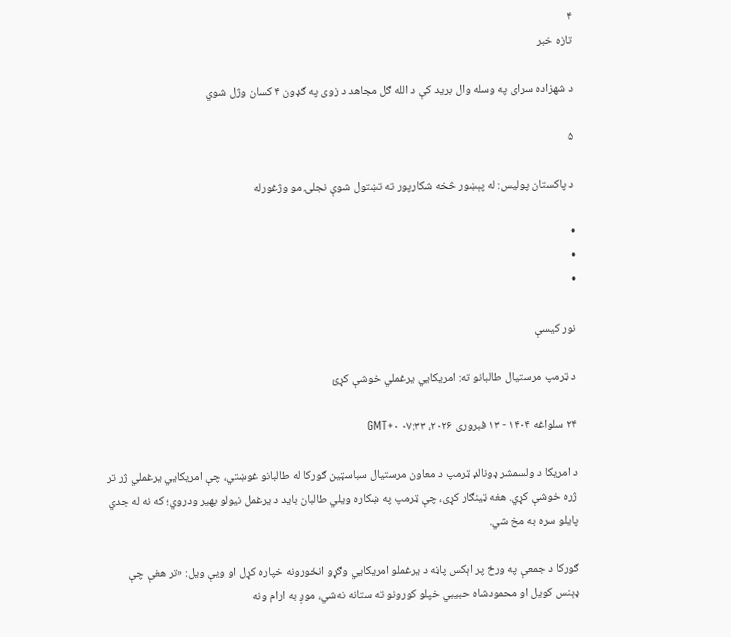۴
تازه خبر

د شهزاده سرای په وسله وال برید کې د الله ګل مجاهد د زوی په ګډون ۴ کسان وژل شوي

۵

د پاکستان پولیس: له پېښور څخه شکارپور ته تښتول شوې نجلۍ مو وژغورله

•
•
•

نور کیسې

د ټرمپ مرستیال طالبانو ته: امریکایي یرغملي خوشې کړئ

۲۴ سلواغه ۱۴۰۴ - ۱۳ فبروری ۲۰۲۶، ۰۷:۳۳ GMT+۰

د امریکا د ولسمشر ډونالډ ټرمپ د معاون مرستیال سباسټین ګورکا له طالبانو غوښتي، چې امریکایي یرغملي ژر تر ژره خوشې کړي. هغه ټینګار کړی، چې ټرمپ په ښکاره ویلي طالبان باید د یرغمل نیولو بهیر ودروي؛ که نه له جدي پایلو سره به مخ شي.

ګورکا د جمعې په ورځ پر اېکس پاڼه د یرغملو امریکایي وګړو انځورونه خپاره کړل او ویې ویل: «تر هغې چې ډېنس کویل او محمودشاه حبیبي خپلو کورونو ته ستانه نه‌شي، موږ به ارام ونه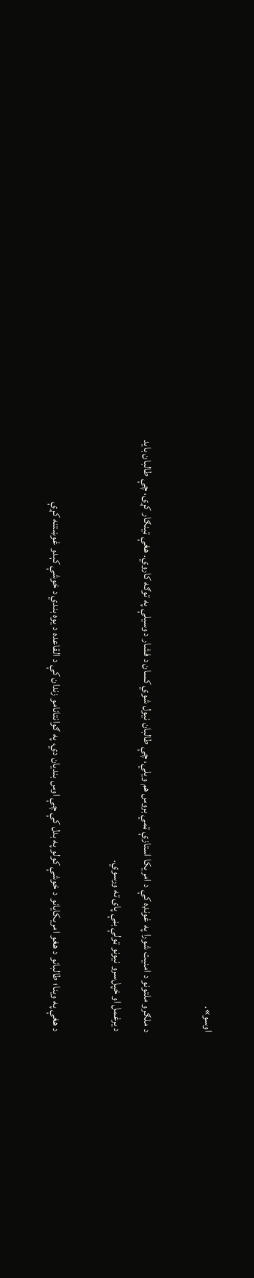اوسو».

د ملګرو ملتونو د امنیت شورا په غونډه کې د امریکا استازې ټمي بروس هم ویلي، چې طالبان نیول شوي کسان د فشار د وسیلې په توګه کاروي. هغې ټینګار کړی، چې طالبان باید د یرغمل او خپل‌سرو نیونو ټولې بڼې پای ته ورسوي.

د هغې په وینا؛ طالبانو د هغو امریکایانو د خوشې کولو په بدل کې چې اوس بندیان دي، په ګوانتانامو زندان کې د القاعده د یوه بندي د خوشې کېدو غوښتنه کړې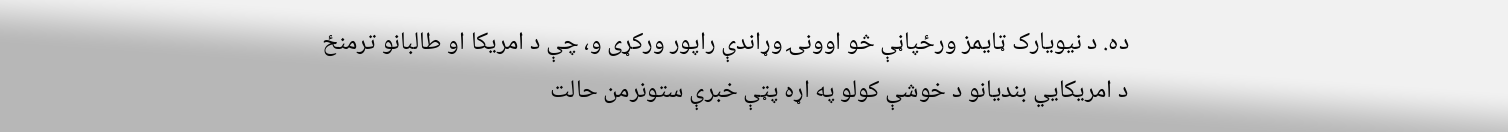ده. د نیویارک ټایمز ورځپاڼې څو اوونۍ وړاندې راپور ورکړی و، چې د امریکا او طالبانو ترمنځ د امریکایي بندیانو د خوشې کولو په اړه پټې خبرې ستونرمن حالت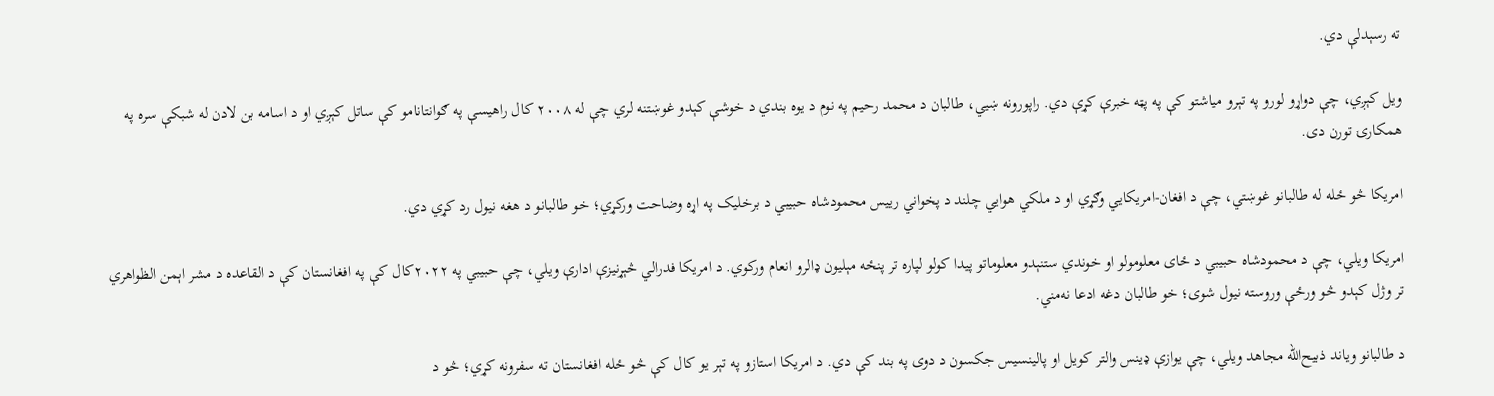ته رسېدلې دي.

ویل کېږي، چې دواړو لورو په تېرو میاشتو کې په پټه خبرې کړې دي. راپورونه ښيي، طالبان د محمد رحیم په نوم د یوه بندي د خوشې کېدو غوښتنه لري چې له ۲۰۰۸ کال راهیسې په ګوانتانامو کې ساتل کېږي او د اسامه بن لادن له شبکې سره په همکارۍ تورن دی.

امریکا څو ځله له طالبانو غوښتي، چې د افغان-امریکایي وګړي او د ملکي هوايي چلند د پخواني رییس محمودشاه حبیبي د برخلیک په اړه وضاحت ورکړي؛ خو طالبانو د هغه نیول رد کړي دي.

امریکا ویلي، چې د محمودشاه حبیبي د ځای معلومولو او خوندي ستنېدو معلوماتو پیدا کولو لپاره تر پنځه مېلیون ډالرو انعام ورکوي. د امریکا فدرالي څېړنیزې ادارې ویلي، چې حبیبي په ۲۰۲۲کال کې په افغانستان کې د القاعده د مشر اېمن الظواهري تر وژل کېدو څو ورځې وروسته نیول شوی؛ خو طالبان دغه ادعا نه‌مني.

د طالبانو ویاند ذبیح‌الله مجاهد ویلي، چې یوازې ډینس والتر کویل او پالینسیس جکسون د دوی په بند کې دي. د امریکا استازو په تېر یو کال کې څو ځله افغانستان ته سفرونه کړي؛ څو د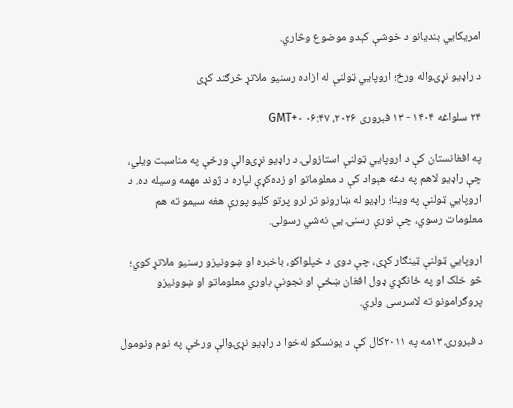امریکایي بندیانو د خوشې کېدو موضوع وڅاري.

د راډیو نړۍواله ورځ؛ اروپایي ټولنې له ازاده رسنیو ملاتړ څرګند کړی

۲۴ سلواغه ۱۴۰۴ - ۱۳ فبروری ۲۰۲۶، ۰۶:۴۷ GMT+۰

په افغانستان کې د اروپایي ټولنې استازولۍ د راډیو نړۍوالې ورځې په مناسبت ویلي، چې راډیو لاهم په دغه هېواد کې د معلوماتو او زده‌کړې لپاره د ژوند مهمه وسیله ده. د اروپایي ټولنې په وینا؛ راډیو له ښارونو تر لرو پرتو کلیو پورې هغه سیمو ته هم معلومات رسوي، چې نورې رسنۍ یې نه‌شي رسولی.

اروپایي ټولنې ټینګار کړی، چې دوی د خپلواکو، باخبره او ښوونیزو رسنیو ملاتړ کوي؛ څو خلک او په ځانګړي ډول افغان ښځې او نجونې باوري معلوماتو او ښوونیزو پروګرامونو ته لاسرسی ولري.

د فبرورۍ ۱۳مه په ۲۰۱۱کال کې د یونسکو له‌خوا د راډیو نړۍوالې ورځې په نوم ونومول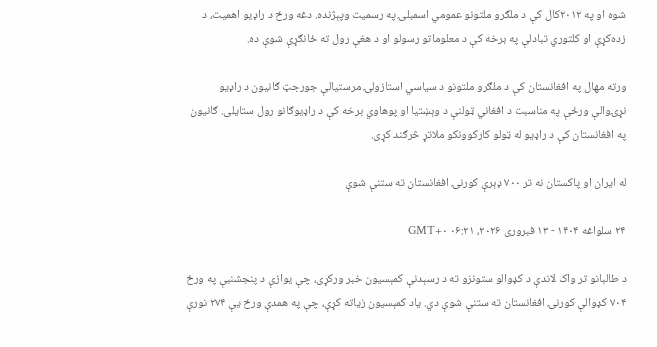شوه او په ۲۰۱۲کال کې د ملګرو ملتونو عمومي اسمبلۍ په رسميت وپېژنده. دغه ورځ د راډیو اهمیت، د زده‌کړې او کلتوري تبادلې په برخه کې د معلوماتو رسولو او د هغې رول ته ځانګړې شوې ده.

ورته مهال په افغانستان کې د ملګرو ملتونو د سیاسي استازولۍ مرستیالې جورجټ ګانیون د راډیو نړۍوالې ورځې په مناسبت د افغاني ټولنې د وېښتیا او پوهاوي برخه کې د راډیوګانو رول ستایلی. ګانیون په افغانستان کې د راډیو له ټولو کارکوونکو ملاتړ څرګند کړی.

له ایران او پاکستان نه تر ۷۰۰ ډېرې کورنۍ افغانستان ته ستنې شوې

۲۴ سلواغه ۱۴۰۴ - ۱۳ فبروری ۲۰۲۶، ۰۶:۲۱ GMT+۰

د طالبانو تر واک لاندې د کډوالو ستونزو ته د رسېدنې کمېسیون خبر ورکړی، چې یوازې د پنجشنبې په ورځ ۷۰۴ کډوالې کورنۍ افغانستان ته ستنې شوې دي. یاد کمېسیون زیاته کړې، چې په همدې ورځ یې ۲۷۴ نورې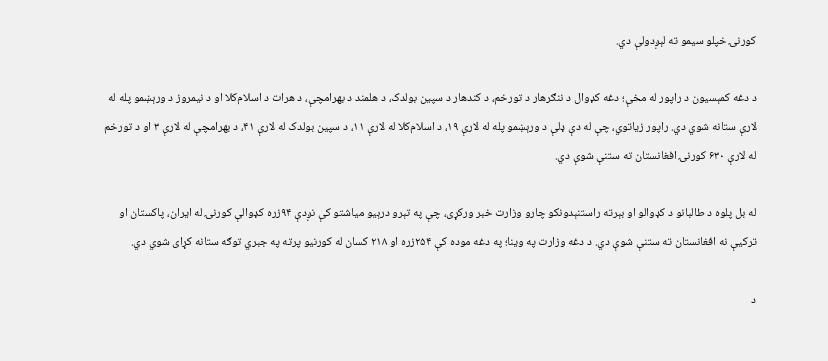کورنۍ خپلو سیمو ته لېږدولې دي.

د دغه کمېسیون د راپور له مخې؛ دغه کډوال د ننګرهار د تورخم، د کندهار د سپین بولدک، د هلمند د بهرامچې، د هرات د اسلام‌کلا او د نیمروز د ورېښمو پله له لارې ستانه شوي دي. راپور زیاتوي، چې له دې ډلې د ورېښمو پله له لارې ۱۹، د اسلام‌کلا له لارې ۱۱، د سپين بولدک له لارې ۴۱، د بهرامچې له لارې ۳ او د تورخم له لارې ۶۳۰ کورنۍ افغانستان ته ستنې شوې دي.

له بل پلوه د طالبانو د کډوالو او بېرته راستنېدونکو چارو وزارت خبر ورکړی، چې په تېرو درېیو میاشتو کې نږدې ۹۴زره کډوالې کورنۍ له ایران، پاکستان او ترکیې نه افغانستان ته ستنې شوې دي. د دغه وزارت په وینا؛ په دغه موده کې ۲۵۴زره او ۲۱۸ کسان له کورنیو پرته په جبري توګه ستانه کړای شوي دي.

د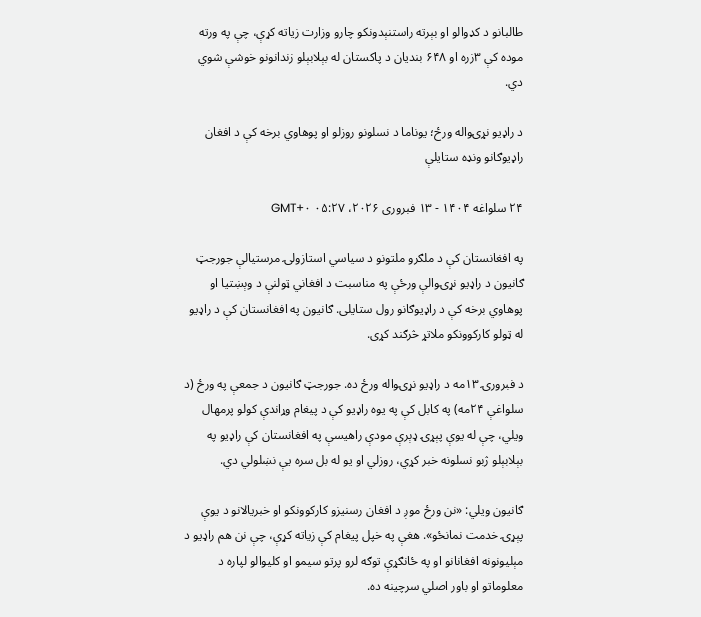طالبانو د کډوالو او بېرته راستنېدونکو چارو وزارت زیاته کړې، چې په ورته موده کې ۳زره او ۶۴۸ بندیان د پاکستان له بېلابېلو زندانونو خوشې شوي دي.

د راډیو نړۍواله ورځ؛ یوناما د نسلونو روزلو او پوهاوي برخه کې د افغان راډیوګانو ونډه ستایلې

۲۴ سلواغه ۱۴۰۴ - ۱۳ فبروری ۲۰۲۶، ۰۵:۲۷ GMT+۰

په افغانستان کې د ملګرو ملتونو د سیاسي استازولۍ مرستیالې جورجټ ګانیون د راډیو نړۍوالې ورځې په مناسبت د افغاني ټولنې د وېښتیا او پوهاوي برخه کې د راډیوګانو رول ستایلی. ګانیون په افغانستان کې د راډیو له ټولو کارکوونکو ملاتړ څرګند کړی.

د فبرورۍ ۱۳مه د راډیو نړۍواله ورځ ده. جورجټ ګانیون د جمعې په ورځ (د سلواغې ۲۴مه) په کابل کې په یوه راډيو کې د پيغام وړاندې کولو پرمهال ویلي، چې له یوې پېړۍ ډېرې مودې راهیسې په افغانستان کې راډيو په بېلابېلو ژبو نسلونه خبر کړي، روزلي او یو له بل سره یې نښلولي دي.

ګانیون ویلي: «نن ورځ موږ د افغان رسنیزو کارکوونکو او خبریالانو د یوې پېړۍ خدمت نمانځو». هغې په خپل پیغام کې زیاته کړې، چې نن هم راډيو د مېلیونونه افغانانو او په ځانګړې توګه لرو پرتو سیمو او کلیوالو لپاره د معلوماتو او باور اصلي سرچینه ده.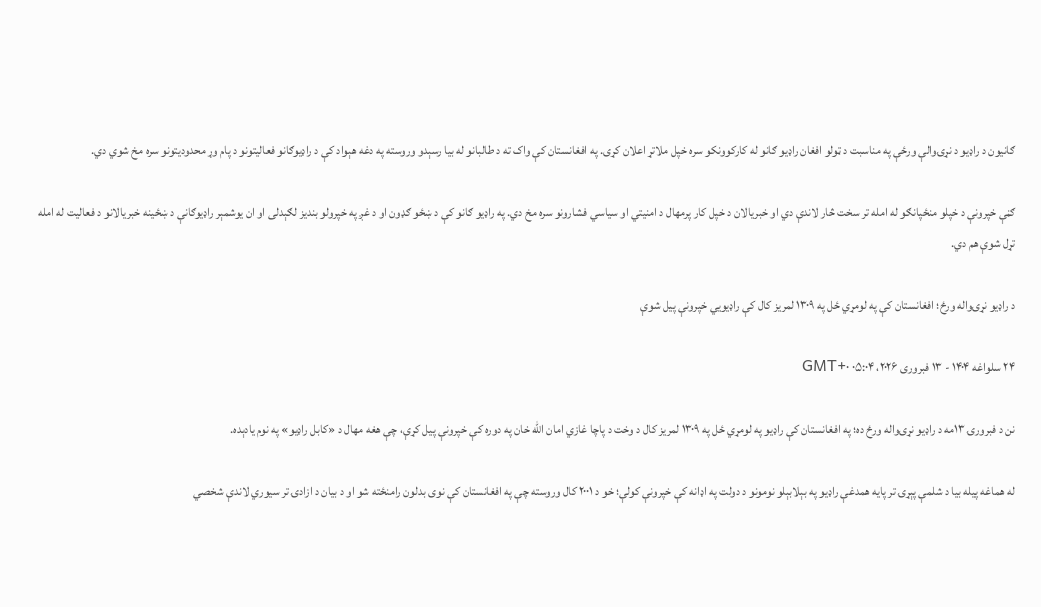ګانیون د راډیو د نړۍوالې ورځې په مناسبت د ټولو افغان راډيو ګانو له کارکوونکو سره خپل ملاتړ اعلان کړی. په افغانستان کې واک ته د طالبانو له بیا رسېدو وروسته په دغه هېواد کې د راډیوګانو فعالیتونو د پام وړ محدودیتونو سره مخ شوي دي.

ګڼې خپرونې د خپلو منځپانګو له امله تر سخت څار لاندې دي او خبریالان د خپل کار پرمهال د امنیتي او سیاسي فشارونو سره مخ دي. په راډیو ګانو کې د ښځو ګډون او د غږ په خپرولو بندیز لګېدلی او ان یوشمېر راډیوګانې د ښځينه خبریالانو د فعالیت له امله تړل شوې هم دي.

د راډیو نړۍواله ورځ؛ افغانستان کې په لومړي ځل په ۱۳۰۹ لمریز کال کې راډیویي خپرونې پیل شوې

۲۴ سلواغه ۱۴۰۴ - ۱۳ فبروری ۲۰۲۶، ۰۵:۰۴ GMT+۰

نن د فبرورۍ ۱۳مه د راډیو نړۍواله ورځ ده؛ په افغانستان کې راډیو په لومړي ځل په ۱۳۰۹ لمریز کال د وخت د پاچا غازي امان الله خان په دوره کې خپرونې پیل کړې، چې هغه مهال د «کابل راډیو» په نوم یادېده.

له هماغه پیله بیا د شلمې پېړۍ تر پایه همدغې راډیو په بېلابېلو نومونو د دولت په اډانه کې خپرونې کولې؛ خو د ۲۰۰۱ کال وروسته چې په افغانستان کې نوی بدلون رامنځته شو او د بیان د ازادۍ تر سیوري لاندې شخصي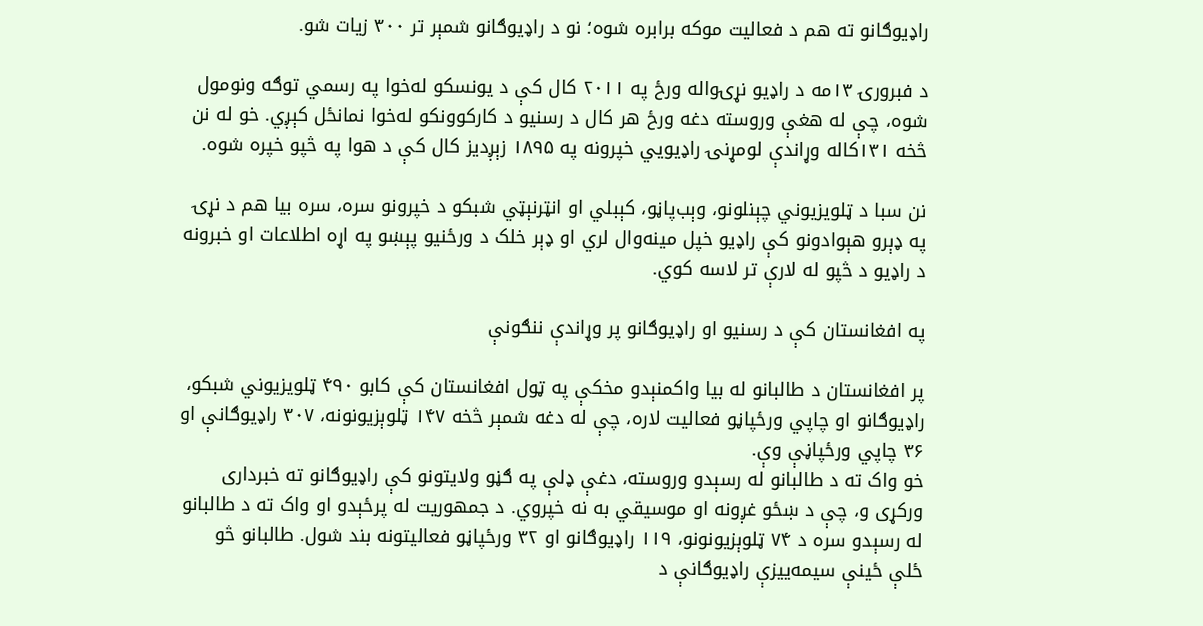راډیوګانو ته هم د فعالیت موکه برابره شوه؛ نو د راډیوګانو شمېر تر ۳۰۰ زیات شو.

د فبرورۍ ۱۳مه د راډیو نړۍواله ورځ په ۲۰۱۱ کال کې د یونسکو له‌خوا په رسمي توګه ونومول شوه، چې له هغې وروسته دغه ورځ هر کال د رسنیو د کارکوونکو له‌خوا نمانځل کېږي. خو له نن څخه ۱۳۱کاله وړاندې لومړنۍ راډیویي خپرونه په ۱۸۹۵ زېږدیز کال کې د هوا په څپو خپره شوه.

نن سبا د ټلویزیوني چېنلونو، وېب‌پاڼو، کېبلي او انټرنېټي شبکو د خپرونو سره، سره بیا هم د نړۍ په ډېرو هېوادونو کې راډیو خپل مینه‌وال لري او ډېر خلک د ورځنیو پېښو په اړه اطلاعات او خبرونه د راډیو د څپو له لارې تر لاسه کوي.

په افغانستان کې د رسنیو او راډیوګانو پر وړاندې ننګونې

پر افغانستان د طالبانو له بیا واکمنېدو مخکې په ټول افغانستان کې کابو ۴۹۰ ټلویزیوني شبکو، راډيوګانو او چاپي ورځپاڼو فعالیت لاره، چې له دغه شمېر څخه ۱۴۷ ټلوېزیونونه، ۳۰۷ راډیوګانې او ۳۶ چاپي ورځپاڼې وې.
خو واک ته د طالبانو له رسېدو وروسته، دغې ډلې په ګڼو ولایتونو کې راډیوګانو ته خبرداری ورکړی و، چې د ښځو غږونه او موسیقي به نه خپروي. د جمهوریت له پرځېدو او واک ته د طالبانو له رسېدو سره د ۷۴ ټلوېزیونونو، ۱۱۹ راډیوګانو او ۳۲ ورځپاڼو فعالیتونه بند شول. طالبانو څو ځلې ځینې سیمه‌ییزې راډیوګانې د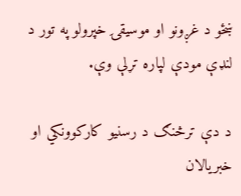ښځو د غږونو او موسیقۍ خپرولو په تور د لنډې مودې لپاره تړلې وې.

د دې ترڅنګ د رسنیو کارکوونکي او خبریالان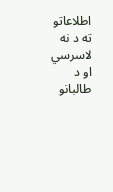اطلاعاتو ته د نه لاسرسي او د طالبانو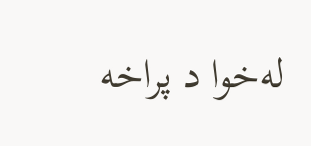له‌خوا د پراخه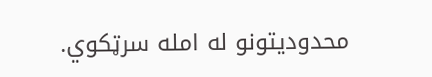محدودیتونو له امله سرټکوي.